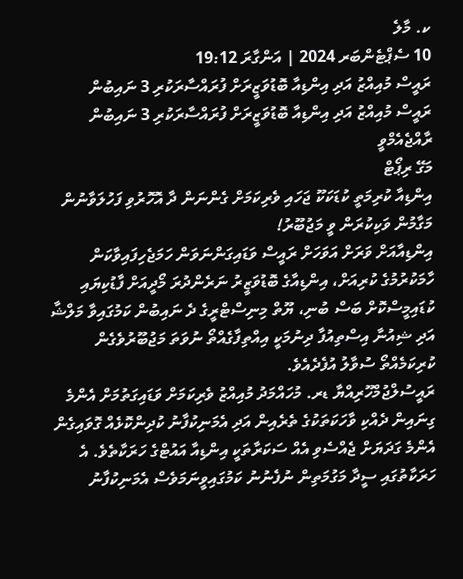ކ. މާލެ
10 ސެޕްޓެންބަރ 2024 | އަންގާރަ 19:12
ރައީސް މުއިއްޒު އަދި އިންޑިއާ ބޮޑުވަޒީރަށް ފުރައްސާރަކުރި 3 ނައިބުން
ރައީސް މުއިއްޒު އަދި އިންޑިއާ ބޮޑުވަޒީރަށް ފުރައްސާރަކުރި 3 ނައިބުން
ރާއްޖެއެމްވީ
މަގޭ ރިޕޯޓް
އިންޑިއާ ކުރިމަތީ ކުޑަކަކޫ ޖަހައި ވެރިކަމަށް ގެންނަން ދާ އޮހޮރުވި ފަހުލަވާނުން މަގާމުން ވަކިކުރަން ވީ މަޖުބޫރު!
އިންޑިއާއަށް ވަރަށް އަވަހަށް ރައީސް ވަޑައިގަންނަވަން ހަމަޖެހިފައިވާކަން ހާމަކުރުމުގެ ކުރިއަށް، އިންޑިއާގެ ބޮޑުވަޒީރު ނަރެންދުރަ މޯދީއަށް ފާޑުކިޔައި ކުޑައިމީސްކޮށް ބަސް ބުނި، ޔޫތް މިނިސްޓްރީގެ ދެ ނައިބުން ކަމުގައިވާ މަލްޝާ އަދި ޝިއުނާ އިސްތިއުފާ ދިނުމަކީ އިއްތިފާގެއްތޯ ނުވަތަ މަޖުބޫރުވެގެން ކުރިކަމެއްތޯ ސުވާލު އުފެދެއެވެ.
ރައީސުލްޖުމްހޫރިއްޔާ ޑރ. މުހައްމަދު މުއިއްޒު ވެރިކަމަށް ވަޑައިގަތުމަށް އެންމެ ގިނައިން ދެއްކި ވާހަކަތަކުގެ ތެރެއިން އަދި އެމަނިކުފާނު ކުދިންކޮޅެއް ގޮވައިގެން އެންމެ ގަދަޔަށް ޖެއްސެވި އެއް ސަކަރާތަކީ އިންޑިއާ އައުޓްގެ ހަރަކާތެވެ. އެ ހަރަކާތުގައި ސީދާ މަގުމަތިން ނުފެނުނު ކަމުގައިވީނަމަވެސް އެމަނިކުފާނު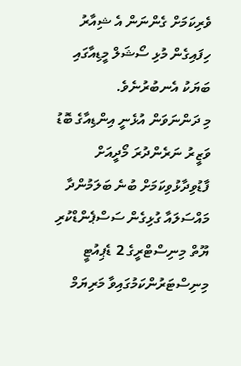ވެރިކަމަށް ގެންނަން އެ ޝިއާރު ހިފައިގެން މުޅި ސޯޝަލް މީޑިއާގައި ބަޔަކު އެނބުރުނެވެ.
މި ދަންނަވަން އުޅެނީ އިންޑިއާގެ ބޮޑު ވަޒީރު ނަރެންދުރަ މޯދީއަށް ފާޑުވިދާޅުވިކަމަށް ބުނެ ބަލަމުންދާ މައްސަލައާ ގުޅިގެން ސަސްޕެންޑްކުރި ޔޫތް މިނިސްޓްރީގެ 2 ޑެޕިއުޓީ މިނިސްޓަރުންކަމުގައިވާ މަރިޔަމް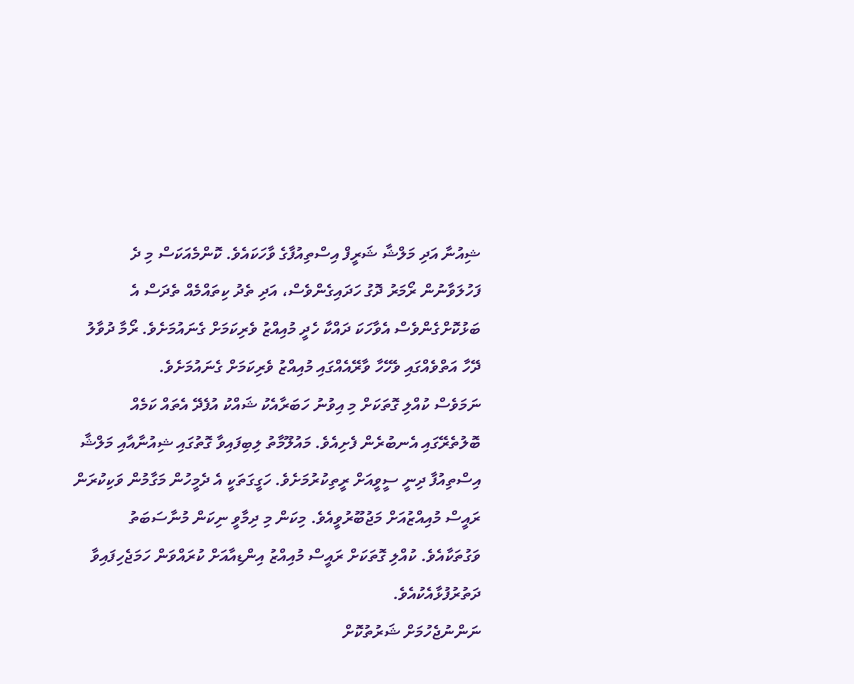ޝިއުނާ އަދި މަލްޝާ ޝަރީފް އިސްތިއުފާގެ ވާހަކައެވެ. ކޮންމެއަކަސް މި ދެ ފަހުލަވާނުން ރޯމަރު ދޮގު ހަދައިގެންވެސް، އަދި ތެދު ކިތައްމެއް ތެދަސް އެ ބަޅުކޮށްގެންވެސް އެވާހަކަ ދައްކާ ހެދީ މުއިއްޒު ވެރިކަމަށް ގެނައުމަށެވެ. ރޯމާ ދުވާލު ދޭހާ އަތްވެއްގައި ވެހޭހާ ވާރޭއެއްގައި މުއިއްޒު ވެރިކަމަށް ގެނައުމަށެވެ.
ނަމަވެސް ކުއްލި ގޮތަކަށް މި އިވުނު ހަބަރާއެކު ޝައްކު އުފެދޭ އެތައް ކަމެއް ބޮލުތެރޭގައި އެނބުރެން ފެށިއެވެ. މައުލޫމާތު ލިބިފައިވާ ގޮތުގައި ޝިއުނާއާއި މަލްޝާ އިސްތިއުފާ ދިނީ ސީވީއަށް ރީތިކުރުމަށެވެ. ހަގީގަތަކީ އެ ދެމީހުން މަގާމުން ވަކިކުރަން ރައީސް މުއިއްޒުއަށް މަޖުބޫރުވީއެވެ. މިކަން މި ދިމާވީ ނިކަން މުނާސަބަތު ވަގުތަކާއެވެ. ކުއްލި ގޮތަކަށް ރައީސް މުއިއްޒު އިންޑިއާއަށް ކުރައްވަން ހަމަޖެހިފައިވާ ދަތުރުފުޅާއެކުއެވެ.
ނަންނުޖެހުމަށް ޝަރުތުކޮށް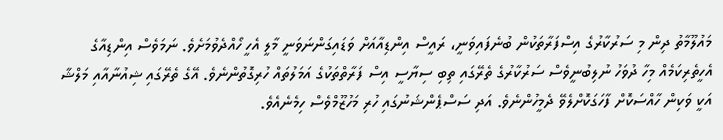މައުލޫމާތު ދިން މި ސަރުކާރުގެ އިސްފަރާތަކުން ބުނެފައިވަނީ، ރައީސް އިންޑިއާއަށް ވަޑައިގަންނަވަނީ މާލީ އެހީ ހޯއްދެވުމަށެވެ. ނަމަވެސް އިންޑިއާގެ އެހީތެރިކަމެއް މިހާ ދުވަހު ނުލިބުނީވެސް ސަރުކާރުގެ ތެރޭގައި ތިބި ސިޔާސީ އިސް ފަރާތްތަކުގެ އަމަލުތައް ހުރިގޮތުންނެވެ. އޭގެ ތެރޭގައި ޝިއުނާއާއި މަލްޝާ އަކީ ވަކިން ހާއްސަކޮށް ފާހަގަކޮށްލެވޭ ދެމީހުންނެވެ. އަދި ސަސްޕެންޝަނުގައި ހުރި މަހުޒޫމްވެސް ހިމެނެއެވެ.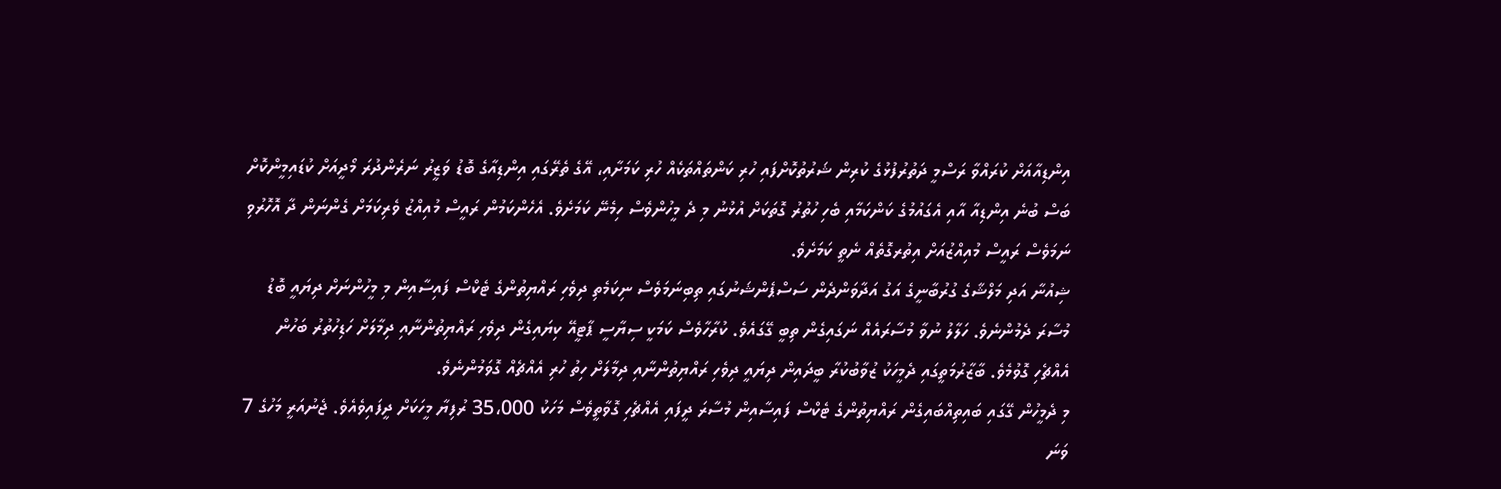އިންޑިއާއަށް ކުރައްވާ ރަސްމީ ދަތުރުފުޅުގެ ކުރިން ޝަރުތުކޮށްފައި ހުރި ކަންތައްތަކެއް ހުރި ކަމަށާއި، އޭގެ ތެރޭގައި އިންޑިއާގެ ބޮޑު ވަޒީރު ނަރެންދުރަ މޯދީއަށް ކުޑައިމީންކޮށް ބަސް ބުނެ އިންޑިއާ އާއި އެގައުމުގެ ކަންކަމާއި ބެހި ހުތުރު ގޮތަކަށް އުޅުނު މި ދެ މީހުންވެސް ހިމެނޭ ކަމަށެވެ. އެހެންކަމުން ރައީސް މުއިއްޒު ވެރިކަމަށް ގެންނަން ދާ އޮހޮރުވި ނަމަވެސް ރައީސް މުއިއްޒުއަށް އިތުރގޮތެއް ނެތީ ކަމަށެވެ.
ޝިއުނާ އަދި މަލްޝާގެ ގުރުބާނީގެ އަގު އަދާވަންދެން ސަސްޕެންޝަނުގައި ތިބިނަމަވެސް ނިކަމެތި ދިވެހި ރައްޔިތުންގެ ޓެކްސް ފައިސާއިން މި މީހުންނަށް ދިޔައީ ބޮޑު މުސާރަ ދެމުންނެވެ. ހަލާލު ނުވާ މުސާރައެއް ނަގައިގެން ތިބީ ގޭގައެވެ. ކުރާހާވެސް ކަމަކީ ސިޔާސީ ޕާޓީއޭ ކިޔައިގެން ދިވެހި ރައްޔިތުންނާއި ދިމާލަށް ހަޑިހުތުރު ބަހުން އެއްޗެހި ގޮވުމެވެ. ބާޒާރުމަތީގައި ދެމީހަކު ޒުވާބުކުރާ ބީދައިން ދިޔައީ ދިވެހި ރައްޔިތުންނާއި ދިމާލަށް ހިތު ހުރި އެއްޗެއް ގޮވަމުންނެވެ.
މި ދެމީހުން ގޭގައި ބައިތިއްބައިގެން ރައްޔިތުންގެ ޓެކްސް ފައިސާއިން މުސާރަ ދީފައި އެއްޗެހި ގޮވާތީވެސް މަހަކު 35،000 ރުފިޔާ މީހަކަށް ދީފައިވެއެވެ. ޖެނުއަރީ މަހުގެ 7 ވަނަ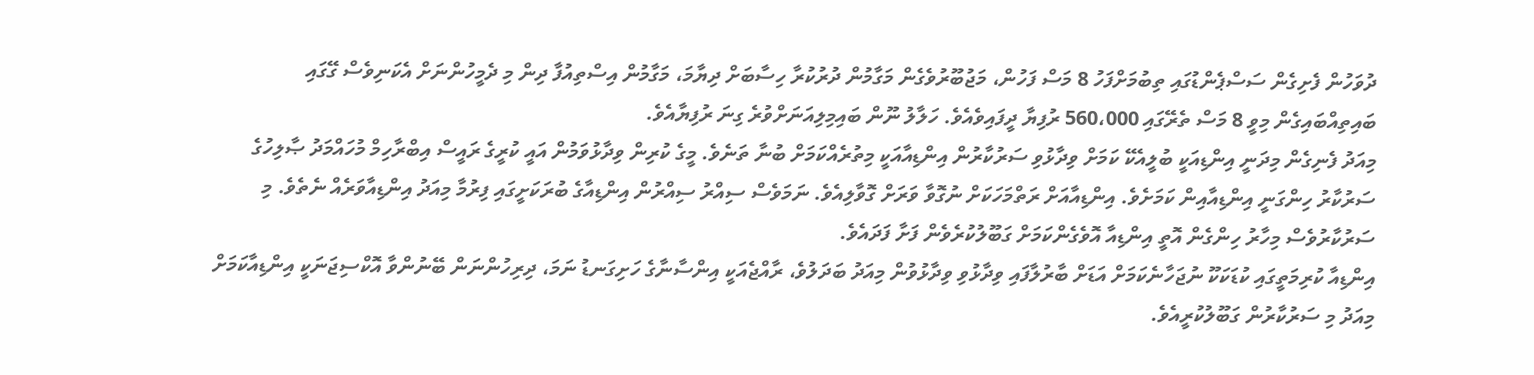ދުވަހުން ފެށިގެން ސަސްޕެންޑުގައި ތިބުމަށްފަހު 8 މަސް ފަހުން، މަޖުބޫރުވެގެން މަގާމުން ދުރުކުރާ ހިސާބަށް ދިޔާމަ، މަގާމުން އިސްތިއުފާ ދިން މި ދެމީހުންނަށް އެކަނިވެސް ގޭގައި ބައިތިއްބައިގެން މިވީ 8 މަސް ތެރޭގައި 560،000 ރުފިޔާ ދީފައިވެއެވެ. ހަލާލު ނޫން ބައިމިލިއަނަށްވުރެ ގިނަ ރުފިޔާއެވެ.
މިއަދު ފެނިގެން މިދަނީ އިންޑިއަކީ ބުލީއެކޭ ކަމަށް ވިދާޅުވި ސަރުކާރުން އިންޑިއާއަކީ މިތުރެއްކަމަށް ބުނާ ތަނެވެ. މީގެ ކުރިން ވިދާޅުވަމުން އައީ ކުރީގެ ރައީސް އިބްރާހިމް މުހައްމަދު ޞާލިހުގެ ސަރުކާރު ހިންގަނީ އިންޑިއާއިން ކަމަށެވެ. އިންޑިއާއަށް ރަތްމަހަކަށް ނުގޮވާ ވަރަށް ގޮވާލިއެވެ. ނަމަވެސް ސިއްރު ސިއްރުން އިންޑިއާގެ ބުރަކަށީގައި ފިރުމާ މިއަދު އިންޑިއާވަރެއް ނެތެވެ. މި ސަރުކާރުވެސް މިހާރު ހިންގެން އޮތީ އިންޑިއާ އޮވެގެންކަމަށް ގަބޫލުކުރެވެން ފަށާ ފަދައެވެ.
އިންޑިއާ ކުރިމަތީގައި ކުޑަކަކޫ ނުޖަހާނެކަމަށް އަޑަށް ބާރުލާފައި ވިދާޅުވި ވިދާޅުވުން މިއަދު ބަދަލުވެ، ރާއްޖެއަކީ އިންސާނާގެ ހަށިގަނޑު ނަމަ، ދިރިހުންނަން ބޭނުންވާ އޮކްސިޖަނަކީ އިންޑިއާކަމަށް މިއަދު މި ސަރުކާރުން ގަބޫލުކުރީއެވެ.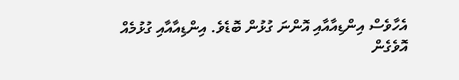އެހާވެސް އިންޑިއާއާއި އޮންނަ ގުޅުން ބޮޑެވެ. އިންޑިއާއާއި ގުޅުމެއް އޮވެގެން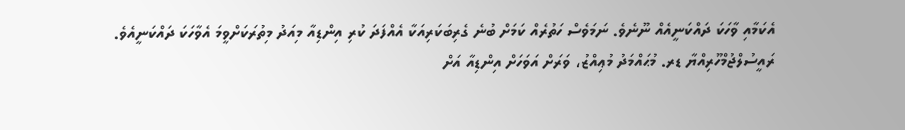އެކަމާއި ވާހަކަ ދައްކަނީއެއް ނޫނެވެ. ނަމަވެސް ހަތުރެއް ކަމަށް ބުނެ ގެރިބަކަރިއަކާ އެއްފަދަ ކުރި އިންޑިއާ މިއަދު މިތުރަކަށްވީމަ އެވާހަކަ ދައްކަނީއެވެ.
ރައީސުލްޖުމްހޫރިއްޔާ ޑރ. މުޙައްމަދު މުޢިއްޒު، ވަރަށް އަވަހަށް އިންޑިއާ އަށް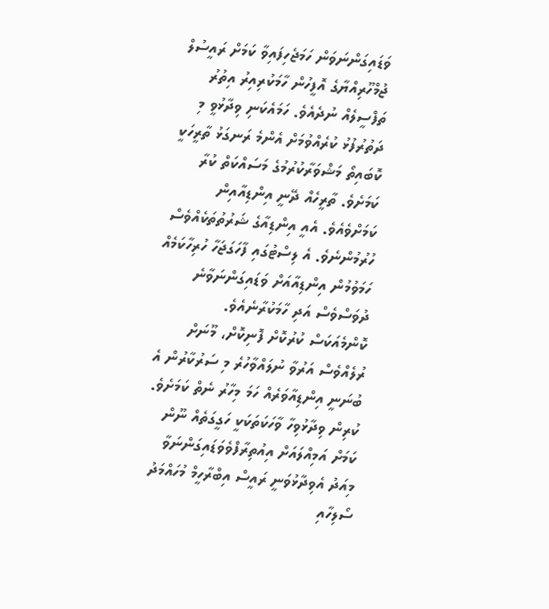ވަޑައިގަންނަވަން ހަމަޖެހިފައިވާ ކަމަށް ރައީސުލް ޖުމްހޫރިއްޔާގެ އޮފީހުން ހާމަކުރިއިރު އިތުރު ތަފްސީލެއް ނުދެއެވެ. ހަމައެކަނި ވިދާޅުވީ މި ދަތުރުފުޅު ކުރެއްވުމަށް އެންމެ ރަނގަޅު ތާރީހަކީ ކޮބައިތޯ މަޝްވަރާކުރުމުގެ މަސައްކަތް ކުރާ ކަމަށެވެ. ތާރީހެއް ދޭނީ އިންޑިއާއިން ކަމަށްވެއެވެ. އެއީ އިންޑިއާގެ ޝަރުތުތަކެއްވެސް ހުރުމުންނެވެ. އެ ލިސްޓުގައި ފާހަގަޖަހާ ހުރިހާކަމެއް ހަމަވުމުން އިންޑިއާއަށް ވަޑައިގަންނަވާނެ ދުވަސްވެސް އަދި ހާމަކުރާނެއެވެ.
ކޮންމެއަކަސް ކުރުކޮށް ފޮނިކޮށް، މޫނަށް ރުލެއްވެސް އަރުވާ ނުލައްވާހުރެ މި ސަރުކާރުން އެ ބުނަނީ އިންޑިއާވަރެއް ހަމަ މިހާރު ނެތް ކަމަށެވެ. ކުރިން ވިދާޅުވިހާ ވާހަކަތަކަކީ ހަގީގަތެއް ނޫން ކަމަށް އަމިއްލައަށް އިއުތިރާފްވެވަޑައިގަންނަވާ މިއަދު އެވިދާޅުވަނީ ރައީސް އިބްރާހީމް މުހައްމަދު ސޯލިހާއި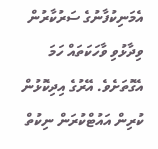އެމަނިކުފާނުގެ ސަރުކާރުން ވިދާޅުވި ވާހަކަތައް ހަމަ އެގޮތަށެވެ. އޭރުގެ އިދިކޮޅުން ކުރިން އައުޓްކުރަން ނިކުތް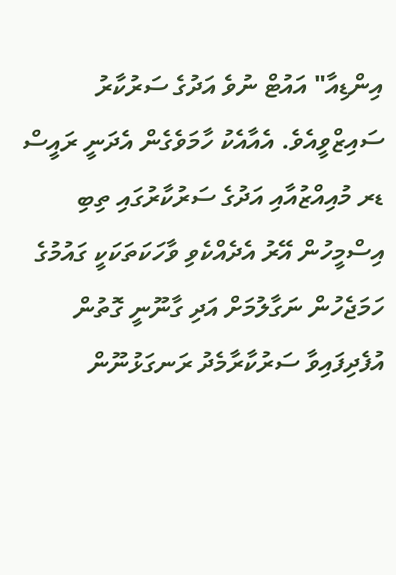އިންޑިއާ" އައުޓް ނުވެ އަދުގެ ސަރުކާރު ސައިޒްވީއެވެ. އެއާއެކު ހާމަވެގެން އެދަނީ ރައީސް ޑރ މުއިއްޒުއާއި އަދުގެ ސަރުކާރުގައި ތިބި އިސްމީހުން އޭރު އެދެއްކެވި ވާހަކަތަކަކީ ގައުމުގެ ހަމަޖެހުން ނަގާލުމަށް އަދި ގާނޫނީ ގޮތުން އުފެދިފައިވާ ސަރުކާރާމެދު ރަނގަޅުނޫން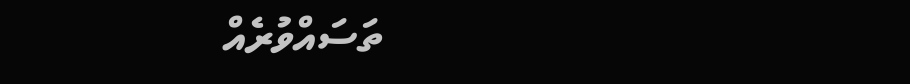ތަސައްވުރެއް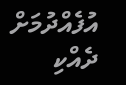އުފެއްދުމަށް ދެއްކި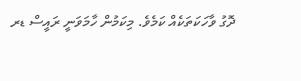ދޮގު ވާހަކަތަކެއް ކަމެވެ. މިކަމުން ހާމަވަނީ ރައީސް ޑރ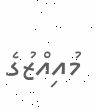މުއިއްޒުގެ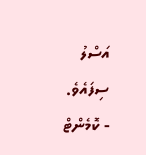އަސްލު ސިފައެވެ.
- ކޮމެންޓް